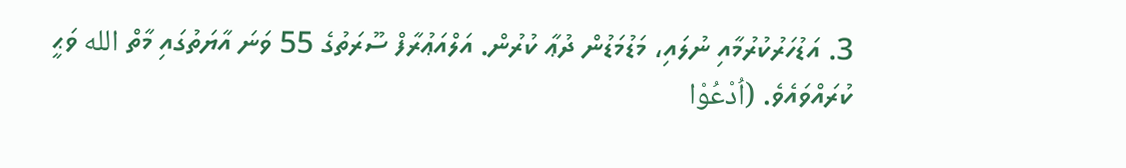3. އަޑުހަރުކުރުމާއި ނުލައި، މަޑުމަޑުން ދުޢާ ކުރުން. އަލްއަޢުރާފް ސޫރަތުގެ 55 ވަނަ އާޔަތުގައި މާތް الله ވަޙީ ކުރައްވައެވެ. (اُدْعُوْا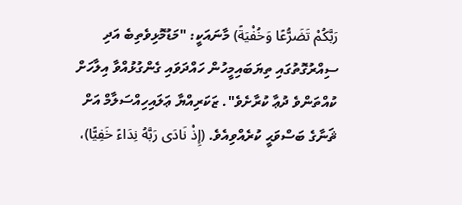رَبَّكُمْ تَضَرُّعًا وَخُفْيَةً) މާނައަކީ: "މަޑުމޮޅިވެތިބެ އަދި ސިއްރުގޮތުގައި ތިޔަބައިމީހުން ހައްދަވައި ގެންގުޅުއްވާ އިލާހަށް ކުއްތަންވެ ދުޢާ ކުރާށެވެ". ޒަކަރިއްޔާ ޢަލައިހިއްސަލާމް އަށް ޘަނާގެ ބަސްވަޙީ ކުރެއްވިއެވެ. (إِذْ نَادَى رَبَّهُ نِدَاءً خَفِيًّا)،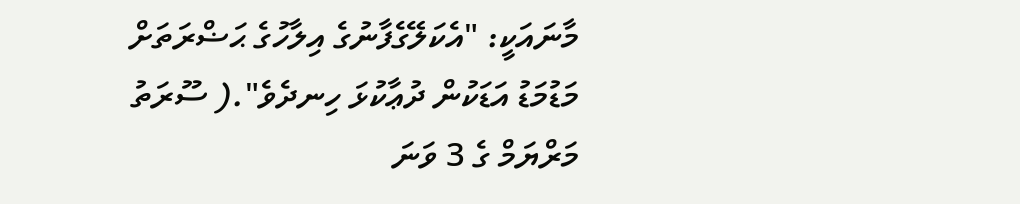މާނައަކީ: "އެކަލޭގެފާނުގެ އިލާހުގެ ޙަޟްރަތަށް މަޑުމަޑު އަޑަކުން ދުޢާކުޅަ ހިނދެވެ".( ސޫރަތު މަރްޔަމް ގެ 3 ވަނަ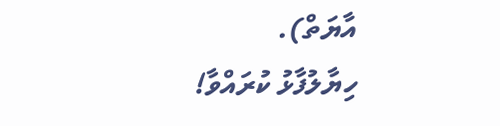އާޔަތް).
ހިޔާލުފާޅު ކުރައްވާ!